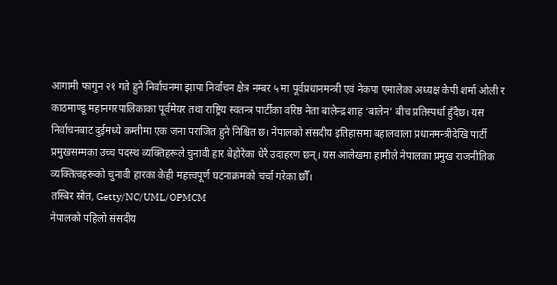आगामी फागुन २१ गते हुने निर्वाचनमा झापा निर्वाचन क्षेत्र नम्बर ५ मा पूर्वप्रधानमन्त्री एवं नेकपा एमालेका अध्यक्ष केपी शर्मा ओली र काठमाण्डू महानगरपालिकाका पूर्वमेयर तथा राष्ट्रिय स्वतन्त्र पार्टीका वरिष्ठ नेता बालेन्द्र शाह ‘बालेन’ बीच प्रतिस्पर्धा हुँदैछ। यस निर्वाचनबाट दुईमध्ये कम्तीमा एक जना पराजित हुने निश्चित छ। नेपालको संसदीय इतिहासमा बहालवाला प्रधानमन्त्रीदेखि पार्टी प्रमुखसम्मका उच्च पदस्थ व्यक्तिहरूले चुनावी हार बेहोरेका धेरै उदाहरण छन्। यस आलेखमा हामीले नेपालका प्रमुख राजनीतिक व्यक्तित्वहरूको चुनावी हारका केही महत्त्वपूर्ण घटनाक्रमको चर्चा गरेका छौँ।
तस्बिर स्रोत, Getty/NC/UML/OPMCM
नेपालको पहिलो संसदीय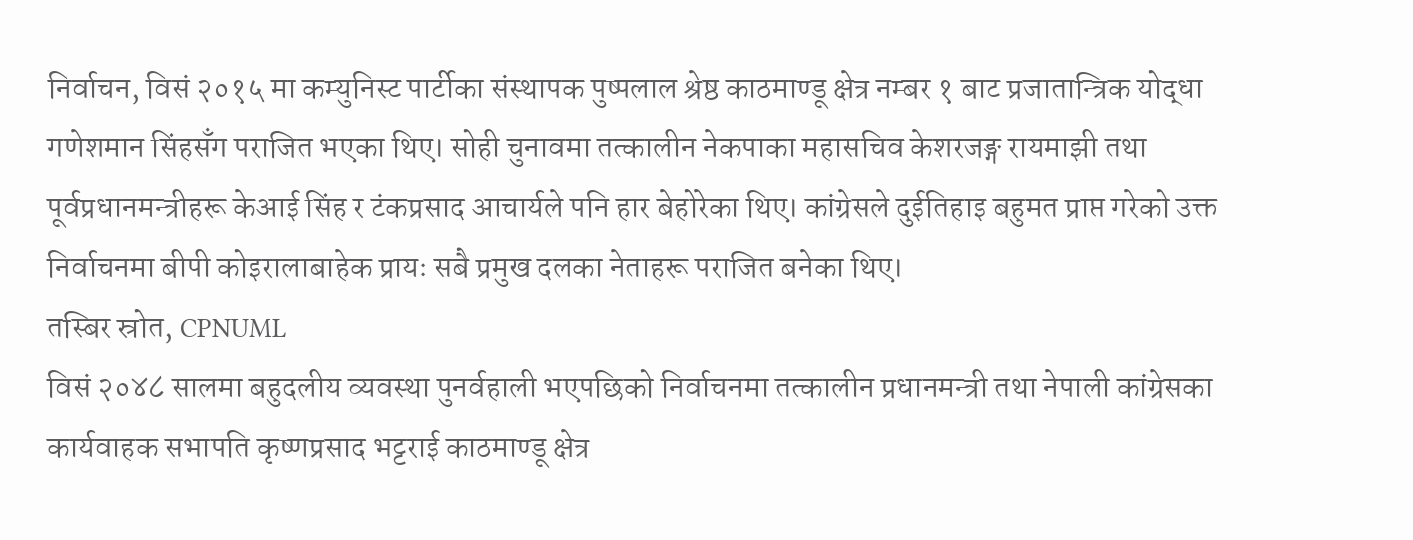निर्वाचन, विसं २०१५ मा कम्युनिस्ट पार्टीका संस्थापक पुष्पलाल श्रेष्ठ काठमाण्डू क्षेत्र नम्बर १ बाट प्रजातान्त्रिक योद्धा गणेशमान सिंहसँग पराजित भएका थिए। सोही चुनावमा तत्कालीन नेकपाका महासचिव केशरजङ्ग रायमाझी तथा पूर्वप्रधानमन्त्रीहरू केआई सिंह र टंकप्रसाद आचार्यले पनि हार बेहोरेका थिए। कांग्रेसले दुईतिहाइ बहुमत प्राप्त गरेको उक्त निर्वाचनमा बीपी कोइरालाबाहेक प्रायः सबै प्रमुख दलका नेताहरू पराजित बनेका थिए।
तस्बिर स्रोत, CPNUML
विसं २०४८ सालमा बहुदलीय व्यवस्था पुनर्वहाली भएपछिको निर्वाचनमा तत्कालीन प्रधानमन्त्री तथा नेपाली कांग्रेसका कार्यवाहक सभापति कृष्णप्रसाद भट्टराई काठमाण्डू क्षेत्र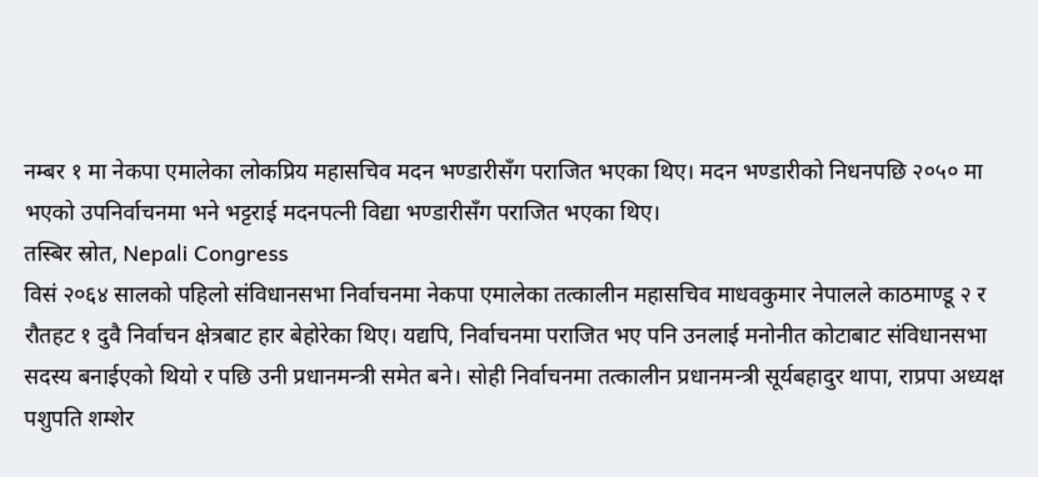नम्बर १ मा नेकपा एमालेका लोकप्रिय महासचिव मदन भण्डारीसँग पराजित भएका थिए। मदन भण्डारीको निधनपछि २०५० मा भएको उपनिर्वाचनमा भने भट्टराई मदनपत्नी विद्या भण्डारीसँग पराजित भएका थिए।
तस्बिर स्रोत, Nepali Congress
विसं २०६४ सालको पहिलो संविधानसभा निर्वाचनमा नेकपा एमालेका तत्कालीन महासचिव माधवकुमार नेपालले काठमाण्डू २ र रौतहट १ दुवै निर्वाचन क्षेत्रबाट हार बेहोरेका थिए। यद्यपि, निर्वाचनमा पराजित भए पनि उनलाई मनोनीत कोटाबाट संविधानसभा सदस्य बनाईएको थियो र पछि उनी प्रधानमन्त्री समेत बने। सोही निर्वाचनमा तत्कालीन प्रधानमन्त्री सूर्यबहादुर थापा, राप्रपा अध्यक्ष पशुपति शम्शेर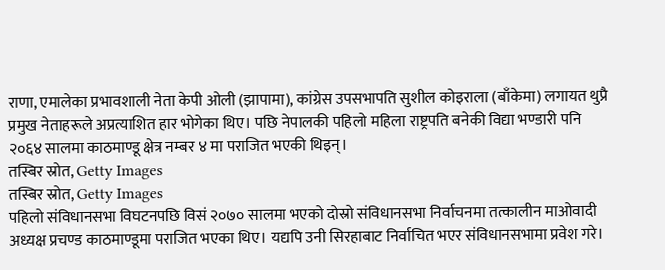राणा, एमालेका प्रभावशाली नेता केपी ओली (झापामा), कांग्रेस उपसभापति सुशील कोइराला (बाँकेमा) लगायत थुप्रै प्रमुख नेताहरूले अप्रत्याशित हार भोगेका थिए। पछि नेपालकी पहिलो महिला राष्ट्रपति बनेकी विद्या भण्डारी पनि २०६४ सालमा काठमाण्डू क्षेत्र नम्बर ४ मा पराजित भएकी थिइन्।
तस्बिर स्रोत, Getty Images
तस्बिर स्रोत, Getty Images
पहिलो संविधानसभा विघटनपछि विसं २०७० सालमा भएको दोस्रो संविधानसभा निर्वाचनमा तत्कालीन माओवादी अध्यक्ष प्रचण्ड काठमाण्डूमा पराजित भएका थिए। यद्यपि उनी सिरहाबाट निर्वाचित भएर संविधानसभामा प्रवेश गरे।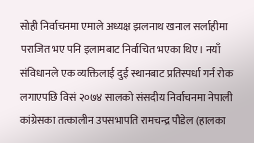सोही निर्वाचनमा एमाले अध्यक्ष झलनाथ खनाल सर्लाहीमा पराजित भए पनि इलामबाट निर्वाचित भएका थिए। नयाँ संविधानले एक व्यक्तिलाई दुई स्थानबाट प्रतिस्पर्धा गर्न रोक लगाएपछि विसं २०७४ सालको संसदीय निर्वाचनमा नेपाली कांग्रेसका तत्कालीन उपसभापति रामचन्द्र पौडेल (हालका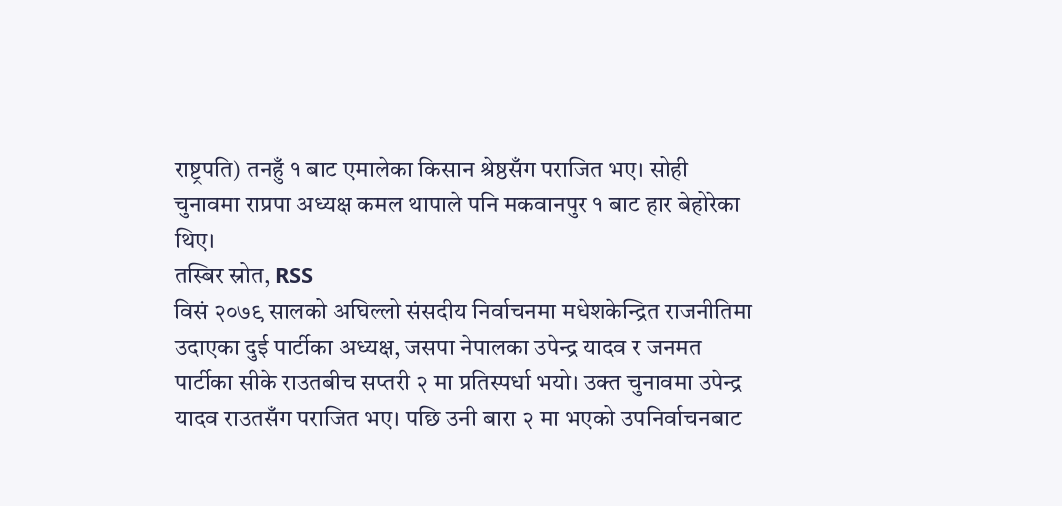राष्ट्रपति) तनहुँ १ बाट एमालेका किसान श्रेष्ठसँग पराजित भए। सोही चुनावमा राप्रपा अध्यक्ष कमल थापाले पनि मकवानपुर १ बाट हार बेहोरेका थिए।
तस्बिर स्रोत, RSS
विसं २०७९ सालको अघिल्लो संसदीय निर्वाचनमा मधेशकेन्द्रित राजनीतिमा उदाएका दुई पार्टीका अध्यक्ष, जसपा नेपालका उपेन्द्र यादव र जनमत पार्टीका सीके राउतबीच सप्तरी २ मा प्रतिस्पर्धा भयो। उक्त चुनावमा उपेन्द्र यादव राउतसँग पराजित भए। पछि उनी बारा २ मा भएको उपनिर्वाचनबाट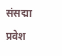संसद्मा प्रवेश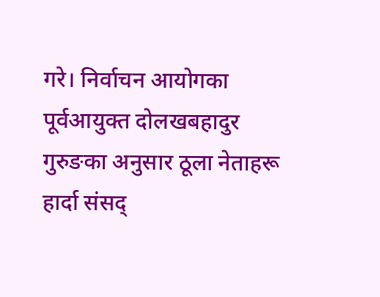गरे। निर्वाचन आयोगका पूर्वआयुक्त दोलखबहादुर गुरुङका अनुसार ठूला नेताहरू हार्दा संसद्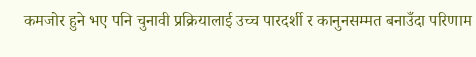कमजोर हुने भए पनि चुनावी प्रक्रियालाई उच्च पारदर्शी र कानुनसम्मत बनाउँदा परिणाम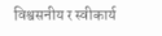विश्वसनीय र स्वीकार्य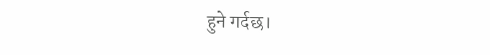हुने गर्दछ।